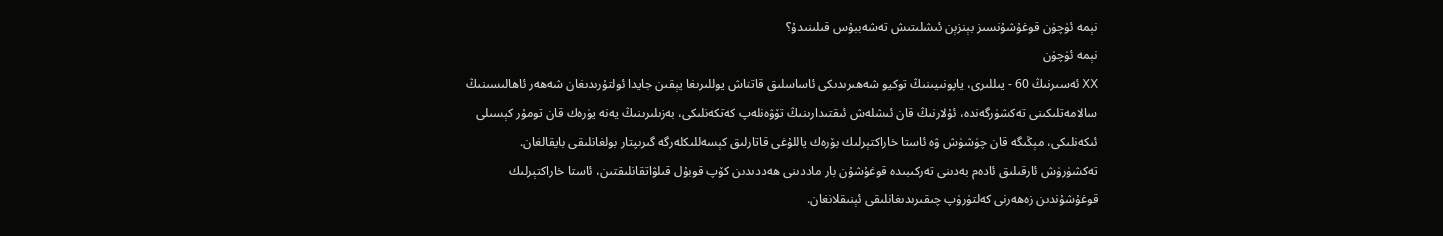نېمە ئۈچۈن قوغۇشۇنسىز بېنزېن ئىشلىتىش تەشەببۇس قىلىنىدۇ؟
نېمە ئۈچۈن
ⅩⅩ ئەسىرنىڭ 60 - يىللىرى، ياپونىيىنىڭ توكيو شەھىرىدىكى ئاساسلىق قاتناش يوللىرىغا يېقىن جايدا ئولتۇرىدىغان شەھەر ئاھالىسىنىڭ سالامەتلىكىنى تەكشۈرگەندە، ئۇلارنىڭ قان ئىشلەش ئىقتىدارىنىڭ تۆۋەنلەپ كەتكەنلىكى، بەزىلىرىنىڭ يەنە يۈرەك قان تومۇر كېسىلى ئىكەنلىكى، مېڭىگە قان چۈشۈش ۋە ئاستا خاراكتېرلىك بۆرەك ياللۇغى قاتارلىق كېسەللىكلەرگە گىرىپتار بولغانلىقى بايقالغان. تەكشۈرۈش ئارقىلىق ئادەم بەدىنى تەركىبىدە قوغۇشۇن بار ماددىنى ھەددىدىن كۆپ قوبۇل قىلۋاتقانلىقتىن، ئاستا خاراكتېرلىك قوغۇشۇندىن زەھەرنى كەلتۈرۈپ چىقىرىدىغانلىقى ئېنىقلانغان.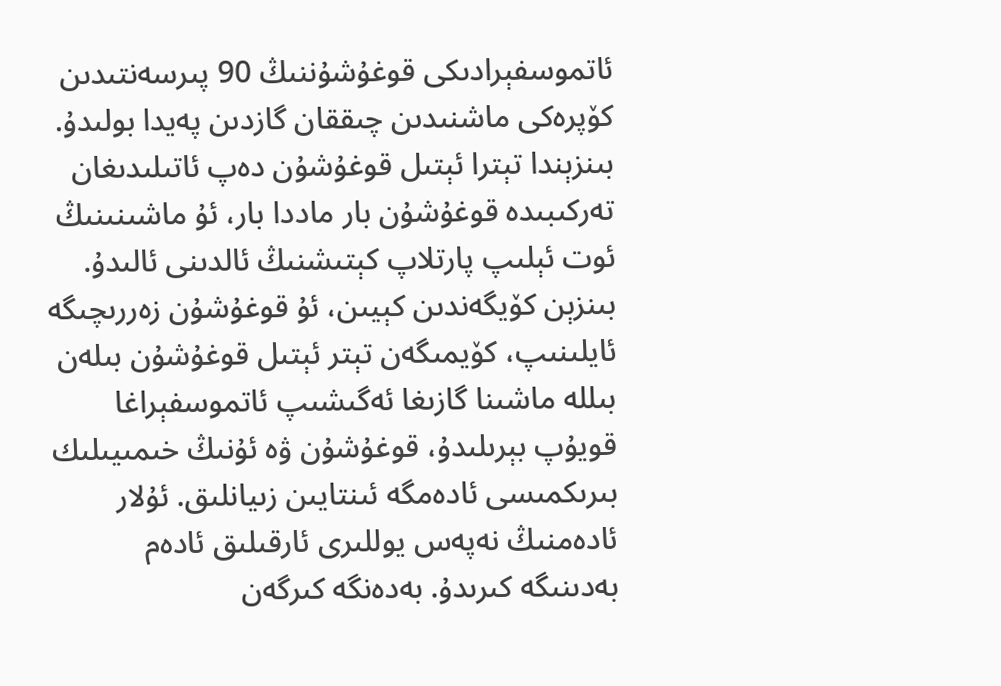ئاتموسفېرادىكى قوغۇشۇننىڭ 90 پىرسەنتىدىن كۆپرەكى ماشنىدىن چىققان گازدىن پەيدا بولىدۇ. بىنزېندا تېترا ئېتىل قوغۇشۇن دەپ ئاتىلىدىغان تەركىبىدە قوغۇشۇن بار ماددا بار، ئۇ ماشىنىنىڭ ئوت ئېلىپ پارتلاپ كېتىشنىڭ ئالدىنى ئالىدۇ. بىنزېن كۆيگەندىن كېيىن، ئۇ قوغۇشۇن زەررىچىگە ئايلىنىپ، كۆيمىگەن تېتر ئېتىل قوغۇشۇن بىلەن بىللە ماشىنا گازىغا ئەگىشىپ ئاتموسفېراغا قويۇپ بېرىلىدۇ، قوغۇشۇن ۋە ئۇنىڭ خىمىيىلىك بىرىكمىسى ئادەمگە ئىنتايىن زىيانلىق. ئۇلار ئادەمنىڭ نەپەس يوللىرى ئارقىلىق ئادەم بەدىنىگە كىرىدۇ. بەدەنگە كىرگەن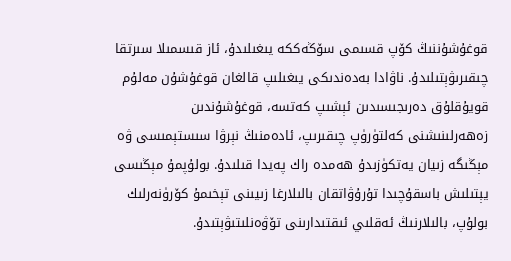قوغۇشۇننىڭ كۆپ قسىمى سۆڭەككە يىغىلىدۇ، ئاز قىسمىلا سىرتقا چىقىرىۋېتىلىدۇ. ناۋادا بەدەندىكى يىغىلىپ قالغان قوغۇشۇن مەلۇم قويۇقلۇق دەرىجىسىدىن ئېشىپ كەتسە، قوغۇشۇندىن زەھەرلىنىشنى كەلتۈرۈپ چىقىرىپ، ئادەمنىڭ نېرۋا سىستېمىسى ۋە مېڭىگە زىيان يەتكۈزىدۇ ھەمدە راك پەيدا قىلىدۇ. بولۇپمۇ مېڭىسى يېتىلىش باسقۇچىدا تۇرۇۋاتقان بالىلارغا زىيىنى تېخىمۇ كۆرۈنەرلىك بولۇپ، بالىلارنىڭ ئەقلىي ئىقتىدارىنى تۆۋەنلىتىۋېتىدۇ.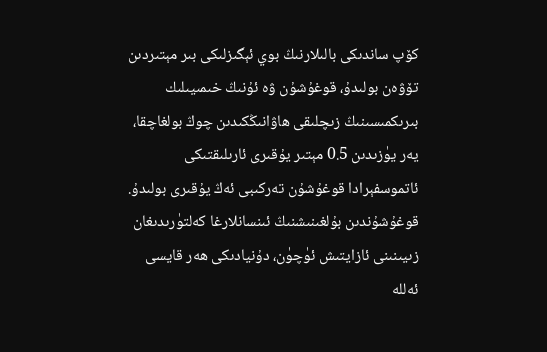كۆپ ساندىكى بالىلارنىڭ بوي ئېگىزلىكى بىر مېتىردىن تۆۋەن بولىدۇ، قوغۇشۇن ۋە ئۇنىڭ خىمىيىلىك بىرىكمىسىنىڭ زىچلىقى ھاۋانىڭكىدىن چوڭ بولغاچقا، يەر يۈزىدىن 0.5 مېتىر يۇقىرى ئارىلىقتىكى ئاتموسفېرادا قوغۇشۇن تەركىبى ئەڭ يۇقىرى بولىدۇ.
قوغۇشۇندىن بۇلغىنىشنىڭ ئىنسانلارغا كەلتۈرىدىغان زىيىنىنى ئازايتىش ئۈچۈن، دۇنيادىكى ھەر قايسى ئەللە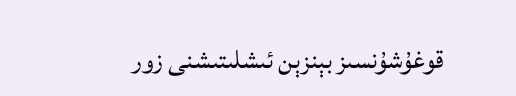قوغۇشۇنسىز بېنزېن ئىشلىتىشنى زور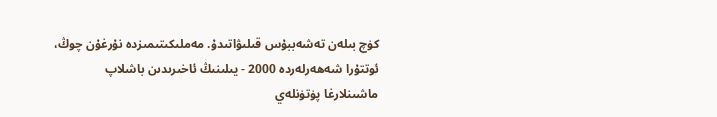كۈچ بىلەن تەشەببۇس قىلىۋاتىدۇ. مەملىكىتىمىزدە نۇرغۇن چوڭ، ئوتتۇرا شەھەرلەردە 2000 - يىلىنىڭ ئاخىرىدىن باشلاپ ماشىنلارغا پۈتۈنلەي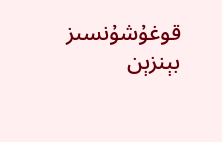قوغۇشۇنسىز بېنزېن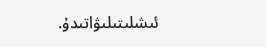ئىشلىتىلىۋاتىدۇ.